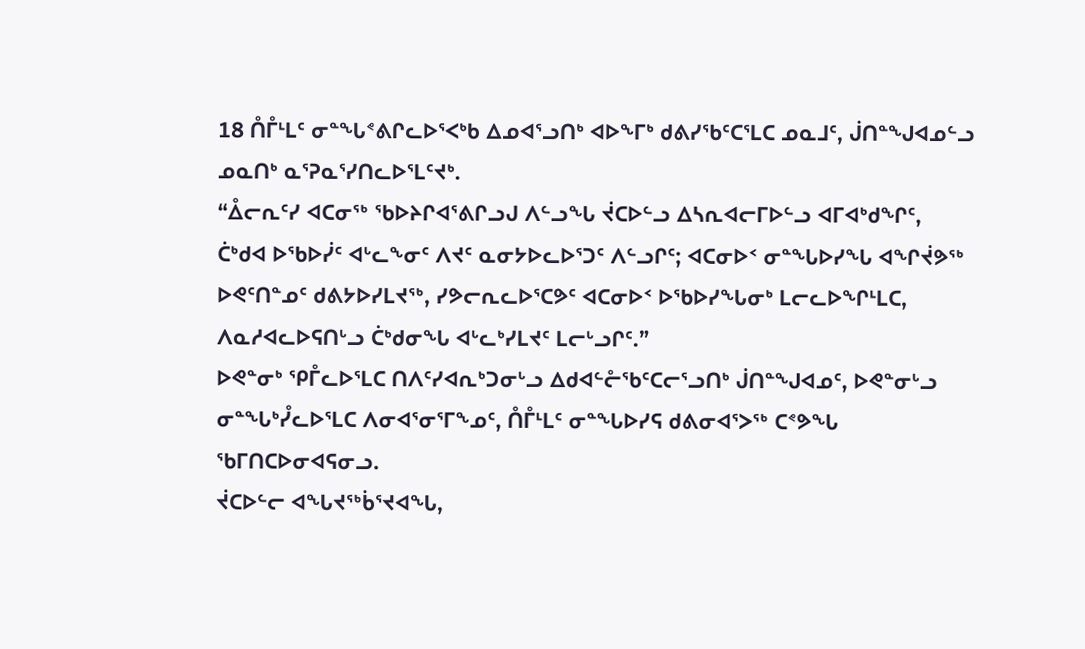18 ᑍᒤᒻᒪᑦ ᓂᓐᖓᕝᕕᒋᓚᐅᕐᐸᒃᑲ ᐃᓄᐊᕐᓗᑎᒃ ᐊᐅᖕᒥᒃ ᑯᕕᓯᖃᑦᑕᕐᒪᑕ ᓄᓇᒧᑦ, ᒎᑎᓐᖑᐊᓄᓪᓗ ᓄᓇᑎᒃ ᓇᕐᕈᓇᕐᓯᑎᓚᐅᕐᒪᑦᔪᒃ.
“ᐂᓕᕆᑦᓯ ᐊᑕᓂᖅ ᖃᐅᔨᒋᐊᕐᕕᒋᓗᒍ ᐱᓪᓗᖓ ᔫᑕᐅᓪᓗ ᐃᓴᕆᐊᓕᒥᐅᓪᓗ ᐊᒥᐊᒃᑯᖏᑦ, ᑖᒃᑯᐊ ᐅᖃᐅᓰᑦ ᐊᒡᓚᖕᓂᑦ ᐱᔪᑦ ᓇᓂᔭᐅᓚᐅᕐᑐᑦ ᐱᓪᓗᒋᑦ; ᐊᑕᓂᐅᑉ ᓂᓐᖓᐅᓯᖓ ᐊᖏᔫᕗᖅ ᐅᕙᑦᑎᓐᓄᑦ ᑯᕕᔭᐅᓯᒪᔪᖅ, ᓯᕗᓕᕆᓚᐅᕐᑕᕗᑦ ᐊᑕᓂᐅᑉ ᐅᖃᐅᓯᖓᓂᒃ ᒪᓕᓚᐅᖏᒻᒪᑕ, ᐱᓇᓱᐊᓚᐅᕋᑎᒡᓗ ᑖᒃᑯᓂᖓ ᐊᒡᓚᒃᓯᒪᔪᑦ ᒪᓕᒡᓗᒋᑦ.”
ᐅᕙᓐᓂᒃ ᕿᒤᓚᐅᕐᒪᑕ ᑎᐱᑦᓯᐊᕆᒃᑐᓂᒡᓗ ᐃᑯᐊᓪᓔᖃᑦᑕᓕᕐᓗᑎᒃ ᒎᑎᓐᖑᐊᓄᑦ, ᐅᕙᓐᓂᒡᓗ ᓂᓐᖓᒃᓮᓚᐅᕐᒪᑕ ᐱᓂᐊᕐᓂᕐᒥᖕᓄᑦ, ᑍᒤᒻᒪᑦ ᓂᓐᖓᐅᓯᕋ ᑯᕕᓂᐊᕐᐳᖅ ᑕᕝᕗᖓ ᖃᒥᑎᑕᐅᓂᐊᕋᓂᓗ.
ᔫᑕᐅᓪᓕ ᐊᖓᔪᖅᑳᕐᔪᐊᖓ,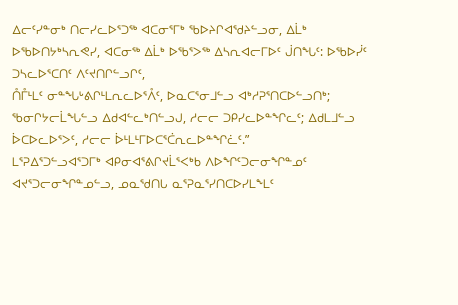ᐃᓕᑦᓯᓐᓂᒃ ᑎᓕᓯᓚᐅᕐᑐᖅ ᐊᑕᓂᕐᒥᒃ ᖃᐅᔨᒋᐊᖁᔨᓪᓗᓂ, ᐃᒫᒃ ᐅᖃᐅᑎᔭᒃᓴᕆᕙᓯ, ᐊᑕᓂᖅ ᐃᒫᒃ ᐅᖃᕐᐳᖅ ᐃᓴᕆᐊᓕᒥᐅᑦ ᒎᑎᖓᑦ: ᐅᖃᐅᓰᑦ ᑐᓴᓚᐅᕐᑕᑎᑦ ᐱᑦᔪᑎᒋᓪᓗᒋᑦ,
ᑍᒤᒻᒪᑦ ᓂᓐᖓᒡᕕᒋᒻᒪᕆᓚᐅᕐᐰᑦ, ᐅᓇᑕᕐᓂᒧᓪᓗ ᐊᒃᓱᕈᕐᑎᑕᐅᓪᓗᑎᒃ; ᖃᓂᒋᔭᓕᒫᖓᓪᓗ ᐃᑯᐊᓪᓚᒃᑎᓪᓗᒍ, ᓱᓕᓕ ᑐᑭᓯᓚᐅᓐᖏᓚᑦ; ᐃᑯᒪᒧᓪᓗ ᐆᑕᐅᓚᐅᕐᐳᑦ, ᓱᓕᓕ ᐆᒻᒪᒻᒥᐅᑕᕐᑖᕆᓚᐅᓐᖏᓛᑦ.”
ᒪᕐᕈᐃᕐᑐᓪᓗᐊᕐᑐᒥᒃ ᐊᑭᓂᐊᕐᕕᒋᔪᒫᕐᐸᒃᑲ ᐱᐅᖏᑦᑐᓕᓂᖏᓐᓄᑦ ᐊᔪᕐᑐᓕᓂᖏᓐᓄᓪᓗ, ᓄᓇᖁᑎᒐ ᓇᕐᕈᓇᕐᓯᑎᑕᐅᓯᒪᖕᒪᑦ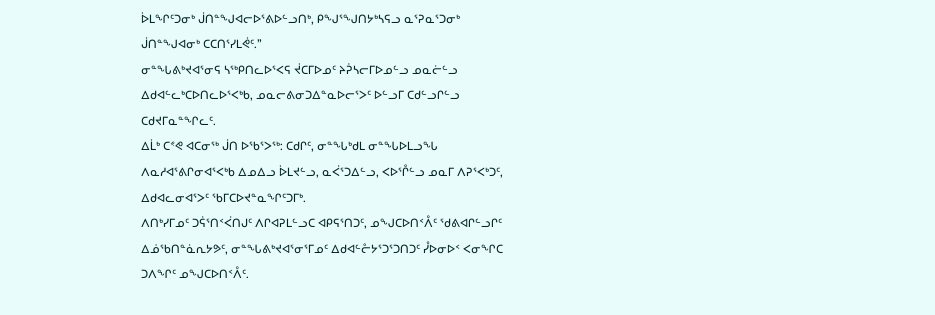ᐆᒪᖏᑦᑐᓂᒃ ᒎᑎᓐᖑᐊᓕᐅᕐᕕᐅᓪᓗᑎᒃ, ᑭᖑᕐᖑᑎᔭᒃᓴᕋᓗ ᓇᕐᕈᓇᕐᑐᓂᒃ ᒎᑎᓐᖑᐊᓂᒃ ᑕᑕᑎᕐᓯᒪᕚᑦ.”
ᓂᓐᖓᕕᒃᔪᐊᕐᓂᕋ ᓴᖅᑭᑎᓚᐅᕐᐸᕋ ᔫᑕᒥᐅᓄᑦ ᔨᕉᓴᓕᒥᐅᓄᓪᓗ ᓄᓇᓖᓪᓗ ᐃᑯᐊᓪᓚᒃᑕᐅᑎᓚᐅᕐᐸᒃᑲ, ᓄᓇᓕᕕᓂᑐᐃᓐᓇᐅᓕᕐᐳᑦ ᐅᓪᓗᒥ ᑕᑯᓪᓗᒋᓪᓗ ᑕᑯᔪᒥᓇᓐᖏᓚᑦ.
ᐃᒫᒃ ᑕᕝᕙ ᐊᑕᓂᖅ ᒎᑎ ᐅᖃᕐᐳᖅ: ᑕᑯᒋᑦ, ᓂᓐᖓᒃᑯᒪ ᓂᓐᖓᐅᒪᓗᖓ ᐱᓇᓱᐊᕐᕕᒋᓂᐊᕐᐸᒃᑲ ᐃᓄᐃᓗ ᐆᒪᔪᓪᓗ, ᓇᐹᕐᑐᐃᓪᓗ, ᐸᐅᕐᒊᓪᓗ ᓄᓇᒥ ᐱᕈᕐᐸᒃᑐᑦ, ᐃᑯᐊᓚᓂᐊᕐᐳᑦ ᖃᒥᑕᐅᔪᓐᓇᖏᑦᑐᒥᒃ.
ᐱᑎᒃᓯᒥᓄᑦ ᑐᕌᕐᑎᑉᐹᑎᒍᑦ ᐱᒋᐊᕈᒪᓪᓗᑕ ᐊᑭᕋᕐᑎᑐᑦ, ᓄᖑᑕᐅᑎᑉᐰᑦ ᖁᕕᐊᒋᓪᓗᒋᑦ ᐃᓅᖃᑎᓐᓈᕆᔭᕗᑦ, ᓂᓐᖓᕕᒃᔪᐊᕐᓂᕐᒥᓄᑦ ᐃᑯᐊᓪᓔᔭᕐᑐᕐᑐᑎᑐᑦ ᓮᐅᓂᐅᑉ ᐸᓂᖏᑕ ᑐᐱᖏᑦ ᓄᖑᑕᐅᑎᑉᐰᑦ.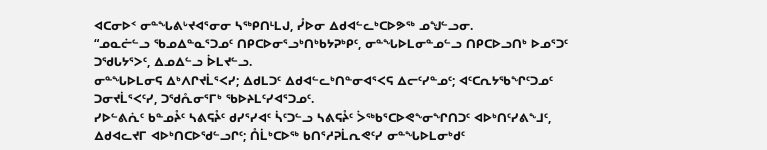ᐊᑕᓂᐅᑉ ᓂᓐᖓᕕᒡᔪᐊᕐᓂᓂ ᓴᖅᑭᑎᒻᒪᒍ, ᓮᐅᓂ ᐃᑯᐊᓪᓚᒃᑕᐅᕗᖅ ᓄᖑᓪᓗᓂ.
“ᓄᓇᓖᓪᓗ ᖃᓄᐃᓐᓇᕐᑐᓄᑦ ᑎᑭᑕᐅᓂᕐᓗᒃᑎᒃᑲᔭᕈᒃᑭᑦ, ᓂᓐᖓᐅᒪᓂᓐᓄᓪᓗ ᑎᑭᑕᐅᓗᑎᒃ ᐅᓄᕐᑐᑦ ᑐᖁᒐᔭᕐᐳᑦ, ᐃᓄᐃᓪᓗ ᐆᒪᔪᓪᓗ.
ᓂᓐᖓᐅᒪᓂᕋ ᐃᒃᐱᒋᔪᒫᕐᐸᓯ; ᐃᑯᒪᑐᑦ ᐃᑯᐊᓪᓚᒃᑎᓐᓂᐊᕐᐸᕋ ᐃᓕᑦᓯᓐᓄᑦ; ᐊᑦᑕᕆᔭᖃᖏᑦᑐᓄᑦ ᑐᓂᔪᒫᕐᐸᑦᓯ, ᑐᖁᕅᓂᕐᒥᒃ ᖃᐅᔨᒪᑦᓯᐊᕐᑐᓄᑦ.
ᓯᐅᓪᕕᕇᑦ ᑲᓐᓄᔧᑦ ᓴᕕᕋᔧᑦ ᑯᓯᕐᓯᐊᑦ ᓵᑦᑐᓪᓗ ᓴᕕᕋᔧᑦ ᐴᖅᑲᕐᑕᐅᕙᖕᓂᖏᑎᑐᑦ ᐊᐅᒃᑎᑦᓯᕕᖕᒧᑦ, ᐃᑯᐊᓚᔪᒥ ᐊᐅᒃᑎᑕᐅᖁᓪᓗᒋᑦ; ᑍᒫᒃᑕᐅᖅ ᑲᑎᕐᓱᕈᒫᕆᕙᑦᓯ ᓂᓐᖓᐅᒪᓂᒃᑯᑦ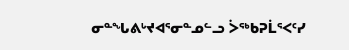ᓂᓐᖓᕕᒡᔪᐊᕐᓂᓐᓄᓪᓗ ᐴᖅᑲᕈᒫᕐᐸᑦᓯ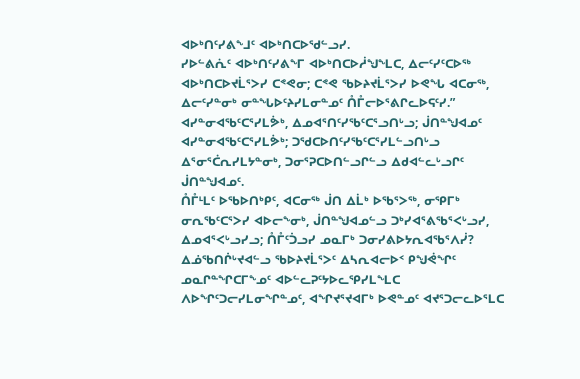ᐊᐅᒃᑎᑦᓯᕕᖕᒧᑦ ᐊᐅᒃᑎᑕᐅᖁᓪᓗᓯ.
ᓯᐅᓪᕕᕇᑦ ᐊᐅᒃᑎᑦᓯᕕᖕᒥ ᐊᐅᒃᑎᑕᐅᓲᖑᖕᒪᑕ, ᐃᓕᑦᓯᑦᑕᐅᖅ ᐊᐅᒃᑎᑕᐅᔪᒫᕐᐳᓯ ᑕᕝᕙᓂ; ᑕᕝᕙ ᖃᐅᔨᔪᒫᕐᐳᓯ ᐅᕙᖓ ᐊᑕᓂᖅ, ᐃᓕᑦᓯᓐᓂᒃ ᓂᓐᖓᐅᑦᔨᓯᒪᓂᓐᓄᑦ ᑍᒤᓕᐅᕐᕕᒋᓚᐅᕋᑦᓯ.”
ᐊᓯᓐᓂᐊᖃᑦᑕᕐᓯᒪᕘᒃ, ᐃᓄᐊᕐᑎᑦᓯᖃᑦᑕᕐᓗᑎᒡᓗ; ᒎᑎᓐᖑᐊᓄᑦ ᐊᓯᓐᓂᐊᖃᑦᑕᕐᓯᒪᕘᒃ; ᑐᖁᑕᐅᑎᑦᓯᖃᑦᑕᕐᓯᒪᓪᓗᑎᒡᓗ ᐃᕐᓂᕐᑖᕆᓯᒪᔭᓐᓂᒃ, ᑐᓂᕐᕈᑕᐅᑎᓪᓗᒋᓪᓗ ᐃᑯᐊᓪᓚᒡᓗᒋᑦ ᒎᑎᓐᖑᐊᓄᑦ.
ᑍᒤᒻᒪᑦ ᐅᖃᐅᑎᒃᑭᑦ, ᐊᑕᓂᖅ ᒎᑎ ᐃᒫᒃ ᐅᖃᕐᐳᖅ, ᓂᕿᒥᒃ ᓂᕆᖃᑦᑕᕐᐳᓯ ᐊᐅᓕᖕᓂᒃ, ᒎᑎᓐᖑᐊᓄᓪᓗ ᑐᒃᓯᐊᕐᕕᖃᕐᐸᒡᓗᓯ, ᐃᓄᐊᕐᐸᒡᓗᓯᓗ; ᑍᒤᑦᑑᓗᓯ ᓄᓇᒥᒃ ᑐᓂᓯᕕᐅᔭᕆᐊᖃᕐᐱᓰ?
ᐃᓅᖃᑎᒌᒡᔪᐊᓪᓗ ᖃᐅᔨᔪᒫᕐᐳᑦ ᐃᓴᕆᐊᓕᐅᑉ ᑭᖑᕚᖏᑦ ᓄᓇᒋᓐᖏᑕᒥᖕᓄᑦ ᐊᐅᓪᓚᕈᑦᔭᐅᓚᕿᓯᒪᖕᒪᑕ ᐱᐅᖏᑦᑐᓕᓯᒪᓂᖏᓐᓄᑦ, ᐊᖏᔪᕐᔪᐊᒥᒃ ᐅᕙᓐᓄᑦ ᐊᔪᕐᑐᓕᓚᐅᕐᒪᑕ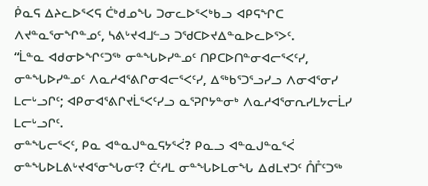ᑮᓇᕋ ᐃᔨᓚᐅᕐᐸᕋ ᑖᒃᑯᓄᖓ ᑐᓂᓚᐅᕐᐸᒃᑲᓗ ᐊᑭᕋᖏᑕ ᐱᔪᓐᓇᕐᓂᖏᓐᓄᑦ, ᓴᕕᒡᔪᐊᒧᓪᓗ ᑐᖁᑕᐅᔪᐃᓐᓇᐅᓚᐅᕐᐳᑦ.
“ᒫᓐᓇ ᐊᑯᓂᐅᖏᑦᑐᖅ ᓂᓐᖓᐅᓯᓐᓄᑦ ᑎᑭᑕᐅᑎᓐᓂᐊᓕᕐᐸᑦᓯ, ᓂᓐᖓᐅᓯᓐᓄᑦ ᐱᓇᓱᐊᕐᕕᒋᓂᐊᓕᕐᐸᑦᓯ, ᐃᖅᑲᕐᑐᕐᓗᓯᓗ ᐱᓂᐊᕐᓂᓯ ᒪᓕᒡᓗᒋᑦ; ᐊᑭᓂᐊᕐᕕᒋᔪᒫᕐᐸᑦᓯᓗ ᓇᕐᕈᒋᔭᓐᓂᒃ ᐱᓇᓱᐊᕐᓂᕆᓯᒪᔭᓕᒫᓯ ᒪᓕᒡᓗᒋᑦ.
ᓂᓐᖓᓕᕐᐸᑦ, ᑭᓇ ᐊᓐᓇᒍᓐᓇᕋᔭᕐᐹ? ᑭᓇᓗ ᐊᓐᓇᒍᓐᓇᕐᐹ ᓂᓐᖓᐅᒪᕕᒡᔪᐊᕐᓂᖓᓂᑦ? ᑖᑦᓱᒪ ᓂᓐᖓᐅᒪᓂᖓ ᐃᑯᒪᔪᑐᑦ ᑍᒤᑦᑐᖅ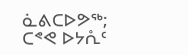ᓈᕕᑕᐅᕗᖅ; ᑕᕝᕙ ᐅᔭᕅᑦ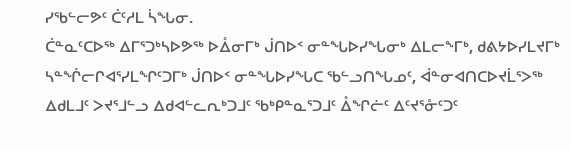ᓯᖃᓪᓕᕗᑦ ᑖᑦᓱᒪ ᓵᖓᓂ.
ᑖᓐᓇᑦᑕᐅᖅ ᐃᒥᕐᑐᒃᓴᐅᕗᖅ ᐅᐂᓂᒥᒃ ᒎᑎᐅᑉ ᓂᓐᖓᐅᓯᖓᓂᒃ ᐃᒪᓕᖕᒥᒃ, ᑯᕕᔭᐅᓯᒪᔪᒥᒃ ᓴᓐᖐᓕᒋᐊᕐᓯᒪᖏᑦᑐᒥᒃ ᒎᑎᐅᑉ ᓂᓐᖓᐅᓯᖓᑕ ᖃᓪᓗᑎᖓᓄᑦ, ᐋᓐᓂᐊᑎᑕᐅᔪᒫᕐᐳᖅ ᐃᑯᒪᒧᑦ ᐳᔪᕐᒧᓪᓗ ᐃᑯᐊᓪᓚᕆᒃᑐᒧᑦ ᖃᒃᑭᓐᓇᕐᑐᒧᑦ ᐂᖏᓖᑦ ᐃᑦᔪᕐᓁᑦᑐᑦ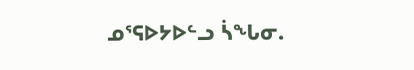ᓄᕐᕋᐅᔭᐅᓪᓗ ᓵᖓᓂ.